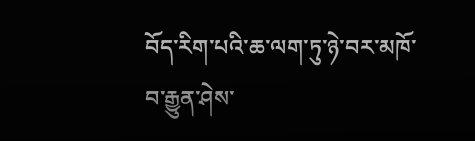བོད་རིག་པའི་ཆ་ལག་ཏུ་ཉེ་བར་མཁོ་བ་རྒྱུན་ཤེས་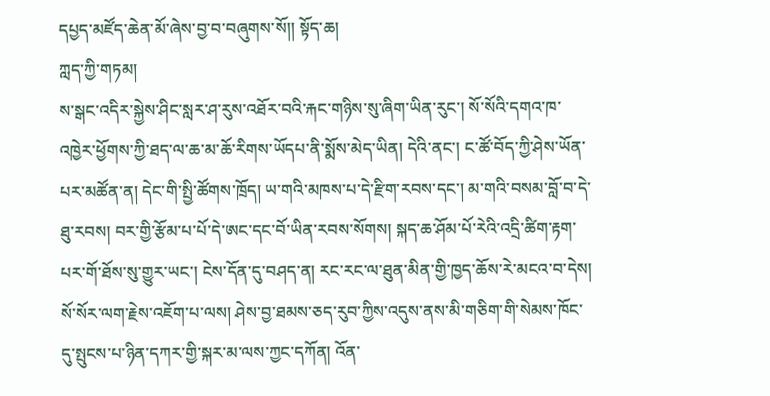དཔྱད་མཛོད་ཆེན་མོ་ཞེས་བྱ་བ་བཞུགས་སོ།། སྟོད་ཆ།
ཀླད་ཀྱི་གཏམ།
ས་སྒང་འདིར་སྐྱེས་ཤིང་སླར་ཤ་རུས་འཐོར་བའི་རྐང་གཉིས་སུ་ཞིག་ཡིན་རུང་། སོ་སོའི་དགའ་ཁ་འཁྱེར་ཕྱོགས་ཀྱི་ཐད་ལ་ཆ་མ་ཆོ་རིགས་ཡོདཔ་ནི་སྨོས་མེད་ཡིན། དེའི་ནང་། ང་ཚོ་བོད་ཀྱི་ཤེས་ཡོན་པར་མཚོན་ན། དེང་གི་སྤྱི་ཚོགས་ཁྲོད། ཡ་གའི་མཁས་པ་དེ་རྫིག་རབས་དང་། མ་གའི་བསམ་བློ་བ་དེ་ཐུ་རབས། བར་གྱི་རྩོམ་པ་པོ་དེ་ཨང་དང་བོ་ཡིན་རབས་སོགས། སྐད་ཆ་ཤོམ་པོ་རེའི་འདྲི་ཚིག་རྟག་པར་གོ་ཐོས་སུ་གྱུར་ཡང་། ངེས་དོན་དུ་བཤད་ན། རང་རང་ལ་ཐུན་མིན་གྱི་ཁྱད་ཆོས་རེ་མངའ་བ་དེས། སོ་སོར་ལག་རྗེས་འཇོག་པ་ལས། ཤེས་བྱ་ཐམས་ཅད་རུབ་ཀྱིས་འདུས་ནས་མི་གཅིག་གི་སེམས་ཁོང་དུ་སྤུངས་པ་ཉིན་དཀར་གྱི་སྐར་མ་ལས་ཀྱང་དཀོན། འོན་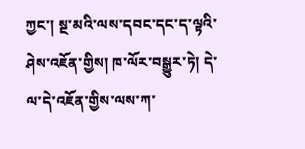ཀྱང་། སྔ་མའི་ལས་དབང་དང་ད་ལྟའི་ཤེས་འཇོན་གྱིས། ཁ་ལོར་བསྒྱུར་ཏེ། དེ་ལ་དེ་འཇོན་གྱིས་ལས་ཀ་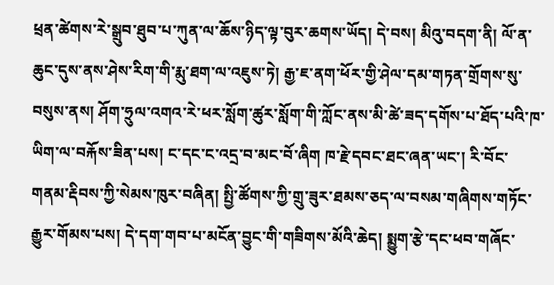ཕྲན་ཚེགས་རེ་སྒྲུབ་ཐུབ་པ་ཀུན་ལ་ཆོས་ཉིད་ལྟ་བུར་ཆགས་ཡོད། དེ་བས། མིའུ་བདག་ནི། ལོ་ན་ཆུང་དུས་ནས་ཤེས་རིག་གི་རྨུ་ཐག་ལ་འཇུས་ཏེ། རྒྱ་ཇ་ནག་ཕོར་གྱི་ཤེལ་དམ་གཏན་གྲོགས་སུ་བསུས་ནས། ཤོག་ཧྲུལ་འགའ་རེ་ཕར་སློག་ཚུར་སློག་གི་ཀློང་ནས་མི་ཚེ་ཟད་དགོས་པ་ཐོད་པའི་ཁ་ཡིག་ལ་བརྐོས་ཟིན་པས། ང་དང་ང་འདྲ་བ་མང་བོ་ཞིག ཁ་རྗེ་དབང་ཐང་ཞན་ཡང་། རི་བོང་གནམ་རྡིབས་ཀྱི་སེམས་ཁུར་བཞིན། སྤྱི་ཚོགས་ཀྱི་གྲུ་ཟུར་ཐམས་ཅད་ལ་བསམ་གཞིགས་གཏོང་རྒྱུར་གོམས་པས། དེ་དག་གབ་པ་མངོན་བྱུང་གི་གཟིགས་མོའི་ཆེད། སྨྱུག་རྩེ་དང་ཕབ་གཞོང་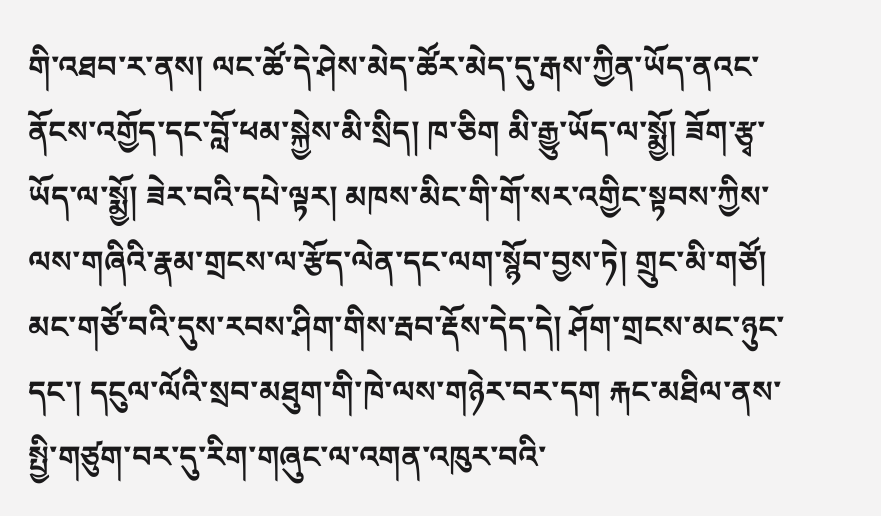གི་འཐབ་ར་ནས། ལང་ཚོ་དེ་ཤེས་མེད་ཚོར་མེད་དུ་རྒས་ཀྱིན་ཡོད་ནའང་ནོངས་འགྱོད་དང་བློ་ཕམ་སྐྱེས་མི་སྲིད། ཁ་ཅིག མི་རྒྱུ་ཡོད་ལ་སྨྱོ། ཟོག་རྩྭ་ཡོད་ལ་སྨྱོ། ཟེར་བའི་དཔེ་ལྟར། མཁས་མིང་གི་གོ་སར་འགྱིང་སྟབས་ཀྱིས་ལས་གཞིའི་རྣམ་གྲངས་ལ་རྩོད་ལེན་དང་ལག་སྙོབ་བྱས་ཏེ། གྲུང་མི་གཙོ། མང་གཙོ་བའི་དུས་རབས་ཤིག་གིས་རྦབ་རྡོས་དེད་དེ། ཤོག་གྲངས་མང་ཉུང་དང་། དངུལ་ལོའི་སྲབ་མཐུག་གི་ཁེ་ལས་གཉེར་བར་དག རྐང་མཐིལ་ནས་སྤྱི་གཙུག་བར་དུ་རིག་གཞུང་ལ་འགན་འཁུར་བའི་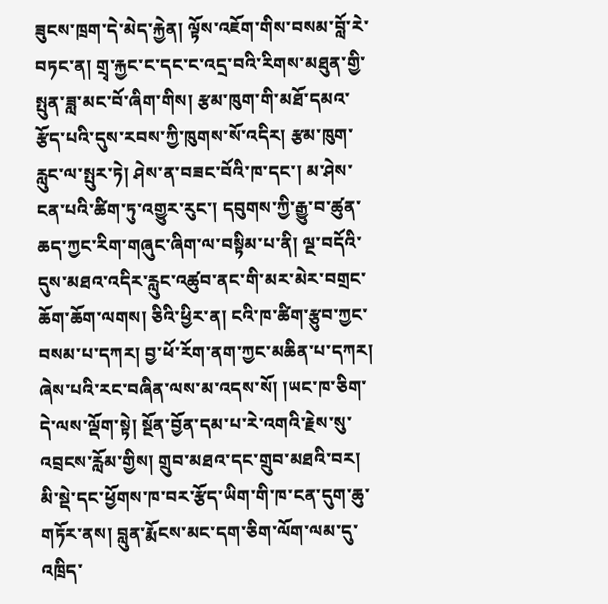ཟུངས་ཁྲག་དེ་མེད་རྐྱེན། ལྟོས་འཇོག་གིས་བསམ་བློ་རེ་བཏང་ན། གྲྭ་རྐྱང་ང་དང་ང་འདྲ་བའི་རིགས་མཐུན་གྱི་སྤུན་ཟླ་མང་བོ་ཞིག་གིས། རྩམ་ཁུག་གི་མཐོ་དམའ་རྩོད་པའི་དུས་རབས་ཀྱི་ཁུགས་སོ་འདིར། རྩམ་ཁུག་རླུང་ལ་སྤུར་ཏེ། ཤེས་ན་བཟང་བོའི་ཁ་དང་། མ་ཤེས་ངན་པའི་ཚིག་ཏུ་འགྱུར་རུང་། དབུགས་ཀྱི་རྒྱུ་བ་ཚུན་ཆད་ཀྱང་རིག་གཞུང་ཞིག་ལ་བསྟིམ་པ་ནི། ལྔ་བདོའི་དུས་མཐའ་འདིར་རླུང་འཚུབ་ནང་གི་མར་མེར་བགྲང་ཆོག་ཆོག་ལགས། ཅིའི་ཕྱིར་ན། ངའི་ཁ་ཚིག་རྩུབ་ཀྱང་བསམ་པ་དཀར། བྱ་ཕོ་རོག་ནག་ཀྱང་མཆིན་པ་དཀར། ཞེས་པའི་རང་བཞིན་ལས་མ་འདས་སོ། །ཡང་ཁ་ཅིག་དེ་ལས་ལྡོག་སྟེ། སྔོན་བྱོན་དམ་པ་རེ་འགའི་རྗེས་སུ་འབྲངས་རློམ་གྱིས། གྲུབ་མཐའ་དང་གྲུབ་མཐའི་བར། མི་སྡེ་དང་ཕྱོགས་ཁ་བར་རྩོད་ཡིག་གི་ཁ་ངན་དུག་ཆུ་གཏོར་ནས། བླུན་རྨོངས་མང་དག་ཅིག་ལོག་ལམ་དུ་འཁྲིད་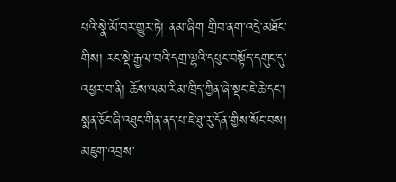པའི་སྣེ་མོ་བར་གྱུར་ཏེ། ནམ་ཞིག གྲིབ་ནག་འདྲེ་མཐོང་གིས། རང་སྡེ་རྒྱལ་བའི་དགྲ་ལྷའི་དཔུང་བསྟོད་དགུང་དུ་འཕྱར་བ་ནི། ཆོས་ལམ་རིམ་ཁྲིད་ཀྱིན་ཞེ་སྡང་ཇེ་ཆེ་དང་། སྨན་ཅོང་ཞི་འཐུང་གིན་ནད་པ་ཇེ་ཐུ་རུ་དོན་གྱིས་སོང་བས། མཇུག་འབྲས་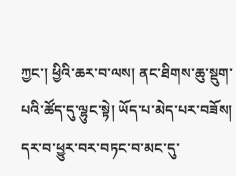ཀྱང་། ཕྱིའི་ཆར་བ་ལས། ནང་ཐིགས་ཆུ་སྡུག་པའི་ཚོད་དུ་ལྷུང་སྟེ། ཡོད་པ་མེད་པར་བཟོས། དར་བ་ཕྱུར་བར་བཏང་བ་མང་དུ་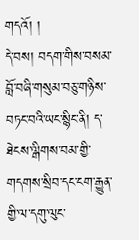གདའོ། །
དེ་བས། བདག་གིས་བསམ་བློ་བཞི་གསུམ་བཅུ་གཉིས་བཏང་བའི་ཡང་སྙིང་ནི། ད་ཐེངས་ལྒིགས་བམ་གྱི་གདགས་སྲིབ་དང་ངག་རྒྱུན་གྱི་ལ་དགུ་ལུང་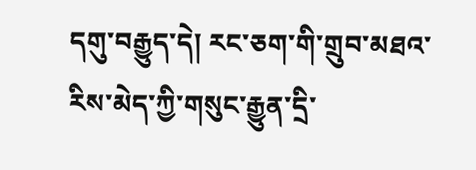དགུ་བརྒྱུད་དེ། རང་ཅག་གི་གྲུབ་མཐའ་རིས་མེད་ཀྱི་གསུང་རྒྱུན་དྲི་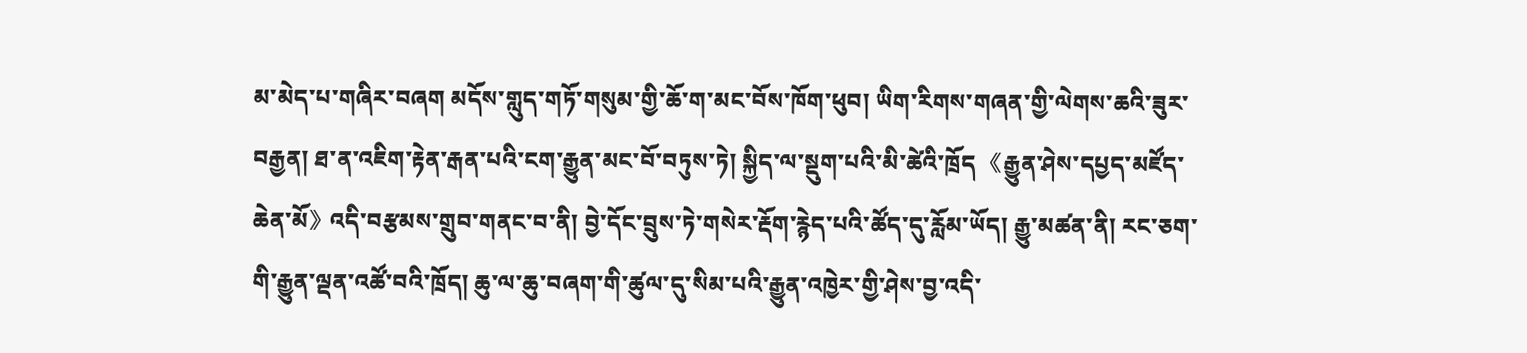མ་མེད་པ་གཞིར་བཞག མདོས་གླུད་གཏོ་གསུམ་གྱི་ཆོ་ག་མང་བོས་ཁོག་ཕུབ། ཡིག་རིགས་གཞན་གྱི་ལེགས་ཆའི་ཟུར་བརྒྱན། ཐ་ན་འཇིག་རྟེན་རྒན་པའི་ངག་རྒྱུན་མང་བོ་བཏུས་ཏེ། སྐྱིད་ལ་སྡུག་པའི་མི་ཚེའི་ཁྲོད 《རྒྱུན་ཤེས་དཔྱད་མཛོད་ཆེན་མོ》འདི་བརྩམས་གྲུབ་གནང་བ་ནི། བྱེ་དོང་བྲུས་ཏེ་གསེར་རྡོག་རྙེད་པའི་ཚོད་དུ་རློམ་ཡོད། རྒྱུ་མཚན་ནི། རང་ཅག་གི་རྒྱུན་ལྡན་འཚོ་བའི་ཁྲོད། ཆུ་ལ་ཆུ་བཞག་གི་ཚུལ་དུ་སིམ་པའི་རྒྱུན་འཁྱེར་གྱི་ཤེས་བྱ་འདི་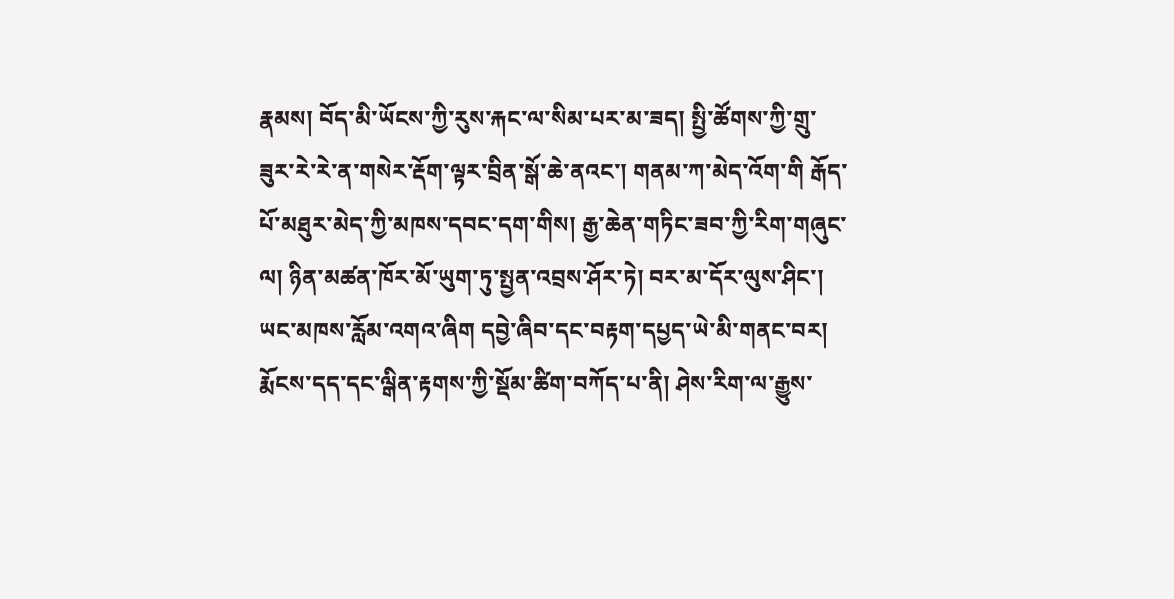རྣམས། བོད་མི་ཡོངས་ཀྱི་རུས་རྐང་ལ་སིམ་པར་མ་ཟད། སྤྱི་ཚོགས་ཀྱི་གྲུ་ཟུར་རེ་རེ་ན་གསེར་རྡོག་ལྟར་བྲིན་སྒོ་ཆེ་ནའང་། གནམ་ཀ་མེད་འོག་གི རྒོད་པོ་མཐུར་མེད་ཀྱི་མཁས་དབང་དག་གིས། རྒྱ་ཆེན་གཏིང་ཟབ་ཀྱི་རིག་གཞུང་ལ། ཉིན་མཚན་ཁོར་མོ་ཡུག་ཏུ་སྤྱན་འབྲས་ཤོར་ཏེ། བར་མ་དོར་ལུས་ཤིང་། ཡང་མཁས་རློམ་འགའ་ཞིག དབྱེ་ཞིབ་དང་བརྟག་དཔྱད་ཡེ་མི་གནང་བར། རྨོངས་དད་དང་ལྒིན་རྟགས་ཀྱི་སྡོམ་ཚིག་བཀོད་པ་ནི། ཤེས་རིག་ལ་རྒྱུས་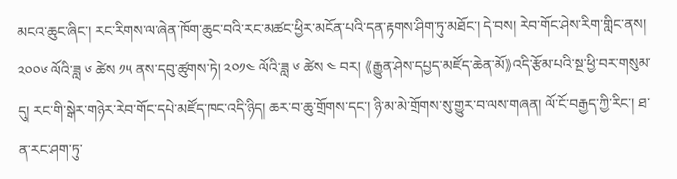མངའ་ཆུང་ཞིང་། རང་རིགས་ལ་ཞེན་ཁོག་ཆུང་བའི་རང་མཚང་ཕྱིར་མངོན་པའི་དན་རྟགས་ཤིག་ཏུ་མཐོང་། དེ་བས། རེབ་གོང་ཤེས་རིག་གླིང་ནས། ༢༠༠༦ ལོའི་ཟླ ༦ ཚེས ༡༥ ནས་དབུ་ཚུགས་ཏེ། ༢༠༡༤ ལོའི་ཟླ ༦ ཚེས ༤ བར། 《རྒྱུན་ཤེས་དཔྱད་མཛོད་ཆེན་མོ》འདི་རྩོམ་པའི་སྔ་ཕྱི་བར་གསུམ་དུ། རང་གི་སྒེར་གཉེར་རེབ་གོང་དཔེ་མཛོད་ཁང་འདི་ཉིད། ཆར་བ་ཆུ་གྲོགས་དང་། ཉི་མ་མེ་གྲོགས་སུ་གྱུར་བ་ལས་གཞན། ལོ་ངོ་བརྒྱད་ཀྱི་རིང་། ཐ་ན་རང་ཤག་ཏུ་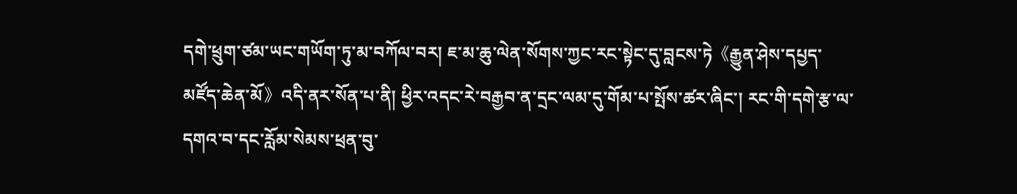དགེ་ཕྲུག་ཙམ་ཡང་གཡོག་ཏུ་མ་བཀོལ་བར། ཇ་མ་ཆུ་ལེན་སོགས་ཀྱང་རང་སྟེང་དུ་བླངས་ཏེ《རྒྱུན་ཤེས་དཔྱད་མཛོད་ཆེན་མོ》འདི་ནར་སོན་པ་ནི། ཕྱིར་འདང་རེ་བརྒྱབ་ན་དྲང་ལམ་དུ་གོམ་པ་སྤོས་ཚར་ཞིང་། རང་གི་དགེ་རྩ་ལ་དགའ་བ་དང་རློམ་སེམས་ཕྲན་བུ་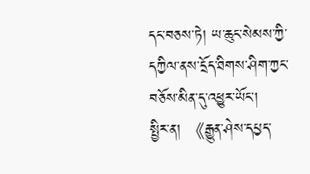དང་བཅས་ཏེ། ཡ་ཆུང་སེམས་ཀྱི་དཀྱིལ་ནས་དྲོད་ཐིགས་ཤིག་ཀྱང་བཅོས་མིན་དུ་འཕྱུར་ཡོང་།
སྤྱིར་ན། 《རྒྱུན་ཤེས་དཔྱད་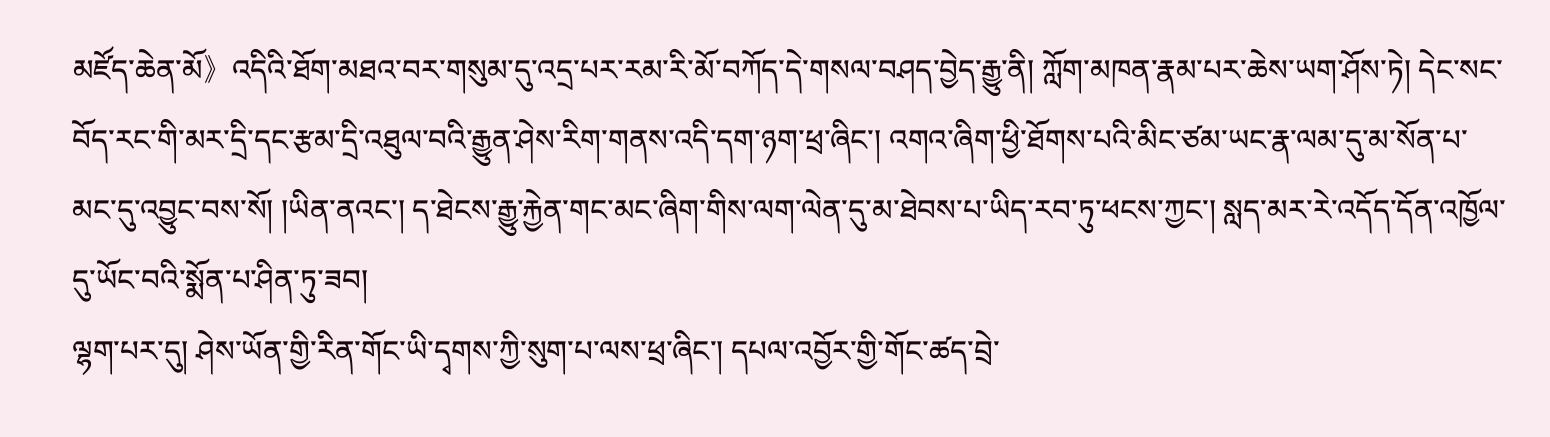མཛོད་ཆེན་མོ》འདིའི་ཐོག་མཐའ་བར་གསུམ་དུ་འདྲ་པར་རམ་རི་མོ་བཀོད་དེ་གསལ་བཤད་བྱེད་རྒྱུ་ནི། ཀློག་མཁན་རྣམ་པར་ཆེས་ཡག་ཤོས་ཏེ། དེང་སང་བོད་རང་གི་མར་དྲི་དང་རྩམ་དྲི་འཐུལ་བའི་རྒྱུན་ཤེས་རིག་གནས་འདི་དག་ཉག་ཕྲ་ཞིང་། འགའ་ཞིག་ཕྱི་ཐོགས་པའི་མིང་ཙམ་ཡང་རྣ་ལམ་དུ་མ་སོན་པ་མང་དུ་འབྱུང་བས་སོ། །ཡིན་ནའང་། ད་ཐེངས་རྒྱུ་རྐྱེན་གང་མང་ཞིག་གིས་ལག་ལེན་དུ་མ་ཐེབས་པ་ཡིད་རབ་ཏུ་ཕངས་ཀྱང་། སླད་མར་རེ་འདོད་དོན་འཁྱོལ་དུ་ཡོང་བའི་སྨོན་པ་ཤིན་ཏུ་ཟབ།
ལྷག་པར་དུ། ཤེས་ཡོན་གྱི་རིན་གོང་ཡི་དྭགས་ཀྱི་སུག་པ་ལས་ཕྲ་ཞིང་། དཔལ་འབྱོར་གྱི་གོང་ཚད་བྲེ་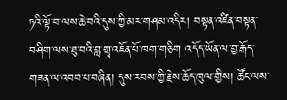ཏའི་ལྟོ་བ་ལས་ཆེ་བའི་དུས་ཀྱི་མར་གཤམ་འདིར། བསྟན་འཛིན་བསྟན་བཤིག་ལས་ཐུ་བའི་བླ་གྲྭ་འཇོན་པོ་ཁག་གཅིག འདོད་ཡོན་ལ་བྱ་རྒོད་གཟན་ལ་འབབ་པ་བཞིན། དུས་རབས་ཀྱི་རྗེས་ཆོད་ཁུལ་གྱིས། ཚོང་ལས་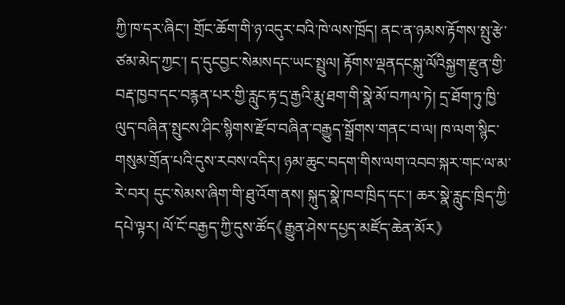ཀྱི་ཁ་དར་ཞིང་། གྲོང་ཆོག་གི་ཉ་འདུར་བའི་ཁེ་ལས་ཁྲོད། ནང་ན་ཉམས་རྟོགས་སྤུ་རྩེ་ཙམ་མེད་ཀྱང་། ད་དུངབྱང་སེམསདང་ཡང་སྤྲུལ། རྟོགས་ལྡནདངསྐུ་ལོའིསྐྱག་རྫུན་གྱི་བརྡ་ཁྱབ་དང་བརྙན་པར་གྱི་རླུང་རྟ་དྲ་རྒྱའི་རྨུ་ཐག་གི་སྣེ་མོ་བཀལ་ཏེ། དྲ་ཐོག་ཏུ་ཁྱི་ལུད་བཞིན་སྤུངས་ཤིང་སྙིགས་རྫོབ་བཞིན་བརྒྱུད་སྒྲོགས་གནང་བ་ལ། ཁ་ལག་སྙིང་གསུམ་གྲོན་པའི་དུས་རབས་འདིར། ཉམ་ཆུང་བདག་གིས་ལག་འབབ་སྐར་གང་ལ་མ་རེ་བར། དུང་སེམས་ཞིག་གི་ཐུ་འོག་ནས། སྐུད་སྣེ་ཁབ་ཁྲིད་དང་། ཆར་སྣེ་རླུང་ཁྲིད་ཀྱི་དཔེ་ལྟར། ལོ་ངོ་བརྒྱད་ཀྱི་དུས་ཚོད《རྒྱུན་ཤེས་དཔྱད་མཛོད་ཆེན་མོར》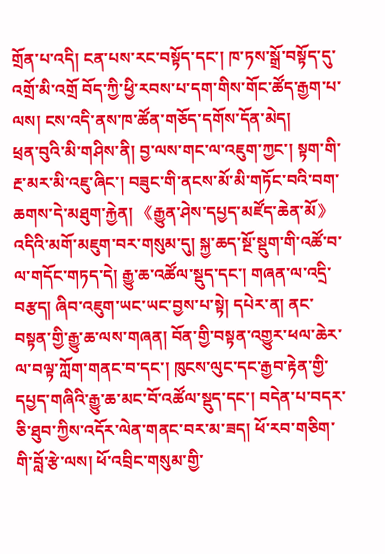གྲོན་པ་འདི། ངན་པས་རང་བསྟོད་དང་། ཁ་ཏས་སྒྲོ་བསྟོད་དུ་འགྲོ་མི་འགྲོ བོད་ཀྱི་ཕྱི་རབས་པ་དག་གིས་གོང་ཚོད་རྒྱག་པ་ལས། ངས་འདི་ནས་ཁ་ཚོན་གཅོད་དགོས་དོན་མེད།
ཕྲན་བུའི་མི་གཤིས་ནི། བྱ་ལས་གང་ལ་འཇུག་ཀྱང་། སྟག་གི་རྔ་མར་མི་འཇུ་ཞིང་། བཟུང་གི་ནངས་མོ་མི་གཏོང་བའི་བག་ཆགས་དེ་མཐུག་རྐྱེན། 《རྒྱུན་ཤེས་དཔྱད་མཛོད་ཆེན་མོ》འདིའི་མགོ་མཇུག་བར་གསུམ་དུ། སྐྱ་ཆད་སྔོ་སྡུག་གི་འཚོ་བ་ལ་གདོང་གཏད་དེ། རྒྱུ་ཆ་འཚོལ་སྡུད་དང་། གཞན་ལ་འདྲི་བརྩད། ཞིབ་འཇུག་ཡང་ཡང་བྱས་པ་སྟེ། དཔེར་ན། ནང་བསྟན་གྱི་རྒྱུ་ཆ་ལས་གཞན། བོན་གྱི་བསྟན་འགྱུར་ཕལ་ཆེར་ལ་བལྟ་ཀློག་གནང་བ་དང་། ཁུངས་ལུང་དང་རྒྱབ་རྟེན་གྱི་དཔྱད་གཞིའི་རྒྱུ་ཆ་མང་བོ་འཚོལ་སྡུད་དང་། བདེན་པ་བདར་ཅི་ཐུབ་ཀྱིས་འདོར་ལེན་གནང་བར་མ་ཟད། ཕོ་རབ་གཅིག་གི་བློ་རྩེ་ལས། ཕོ་འབྲིང་གསུམ་གྱི་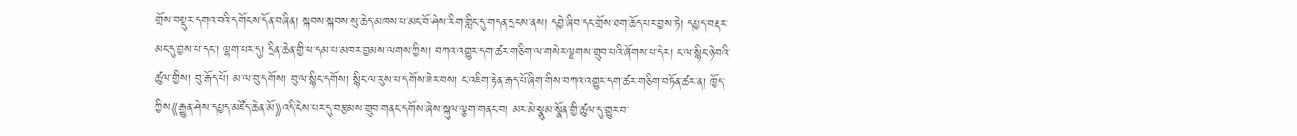གྲོས་བསྡུར་དགའ་བའི་དགོངས་དོན་བཞིན། སྐབས་སྐབས་སུ་ཆེད་མཁས་པ་མང་བོ་ཤེས་རིག་གླིང་དུ་གདན་དྲངས་ནས། དབྱེ་ཞིབ་དང་གྲོས་ཐག་ཆོད་པར་བྱས་ཏེ། དཔྱད་བརྡར་མང་དུ་བྱས་པ་དང་། ལྷག་པར་དུ། དྲིན་ཆེན་གྱི་ཕ་དམ་པ་མཁར་བྱམས་ལགས་ཀྱིས། བཀའ་འགྱུར་དག་ཚར་གཅིག་ལ་གསེར་ལྗགས་གྲུབ་པའི་ཞོགས་པ་དེར། ང་ལ་སྙིང་ཉེ་བའི་ཚུལ་གྱིས། བུ་རྒོད་པོ། མ་ལ་བུ་དགོས། བུ་ལ་སྙིང་དགོས། སྙིང་ལ་རུས་པ་དགོས་ཟེར་བས། ང་འཇིག་རྟེན་རྒད་པོ་ཞིག་གིས་བཀའ་འགྱུར་དག་ཚར་གཅིག་བཏོན་ཚར་ན། ཁྱོད་ཀྱིས《རྒྱུན་ཤེས་དཔྱད་མཛོད་ཆེན་མོ》འདི་ངེས་པར་དུ་བརྩམས་གྲུབ་གནང་དགོས་ཞེས་སྐུལ་ལྕག་གནང་བ། མར་མེ་སྣུམ་སྣོན་གྱི་ཚུལ་དུ་གྱུར་བ་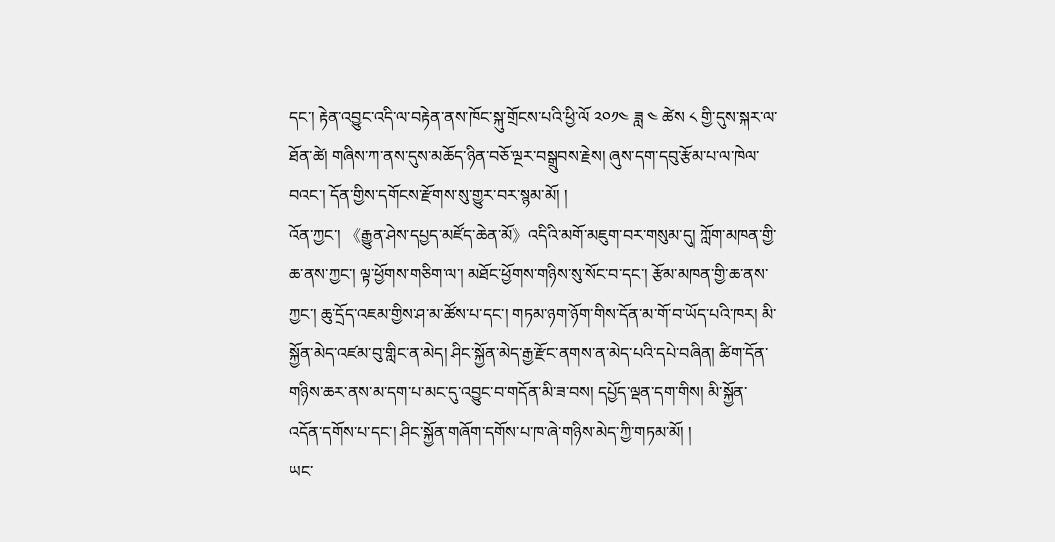དང་། རྟེན་འབྱུང་འདི་ལ་བརྟེན་ནས་ཁོང་སྐུ་གྲོངས་པའི་ཕྱི་ལོ ༢༠༡༤ ཟླ ༤ ཚེས ༨ གྱི་དུས་སྐར་ལ་ཐོན་ཚེ། གཞིས་ཀ་ནས་དུས་མཆོད་ཉིན་བཅོ་ལྔར་བསྒྲུབས་རྗེས། ཞུས་དག་དབུ་རྩོམ་པ་ལ་ཁེལ་བའང་། དོན་གྱིས་དགོངས་རྫོགས་སུ་གྱུར་བར་སྙམ་མོ། །
འོན་ཀྱང་། 《རྒྱུན་ཤེས་དཔྱད་མཛོད་ཆེན་མོ》འདིའི་མགོ་མཇུག་བར་གསུམ་དུ། ཀློག་མཁན་གྱི་ཆ་ནས་ཀྱང་། ལྟ་ཕྱོགས་གཅིག་ལ་། མཐོང་ཕྱོགས་གཉིས་སུ་སོང་བ་དང་། རྩོམ་མཁན་གྱི་ཆ་ནས་ཀྱང་། ཆུ་དྲོད་འཇམ་གྱིས་ཤ་མ་ཚོས་པ་དང་། གཏམ་ཉག་ཉོག་གིས་དོན་མ་གོ་བ་ཡོད་པའི་ཁར། མི་སྐྱོན་མེད་འཛམ་བུ་གླིང་ན་མེད། ཤིང་སྐྱོན་མེད་རྒྱ་རྫོང་ནགས་ན་མེད་པའི་དཔེ་བཞིན། ཚིག་དོན་གཉིས་ཆར་ནས་མ་དག་པ་མང་དུ་འབྱུང་བ་གདོན་མི་ཟ་བས། དཔྱོད་ལྡན་དག་གིས། མི་སྐྱོན་འདོན་དགོས་པ་དང་། ཤིང་སྐྱོན་གཞོག་དགོས་པ་ཁ་ཞེ་གཉིས་མེད་ཀྱི་གཏམ་མོ། །
ཡང་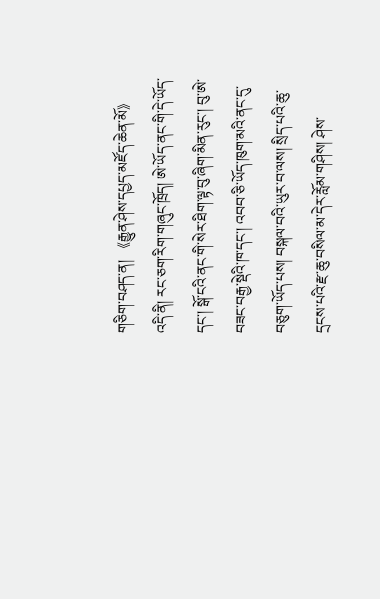གཅིག་བཤད་ན། 《རྒྱུན་ཤེས་དཔྱད་མཛོད་ཆེན་མོ》འདི་ནི། རང་ཅག་རིག་གཞུང་ཁྲོད། ཨེ་ཡོད་ནང་གི་དེ་ཡོད་དང་། སྒོ་ངའི་ནང་གི་སེར་ཐིག་ལྟ་བུ་ཞིག་མིན་རུང་། བུ་ཨེ་བཟང་བརྒྱ་སྡེའི་ཁ་དང་། འབབ་ཅི་ཡོད་ཁུག་མའི་ནང་དུ་བཅུག་ཡོད་པས། བསྐལ་བའི་ཡུར་བ་ལས། སྲིད་པའི་ཆུ་དྲངས་པའི་རྫ་ཆུ་བསིལ་མ་དེར་རློམ་གཤིས། ཤེས་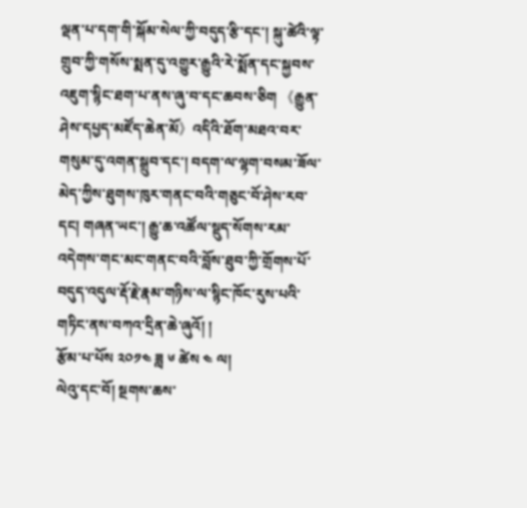ལྡན་པ་དག་གི་སྐོམ་སེལ་ཀྱི་བདུད་རྩི་དང་། སྐུ་ཚེའི་ལྟ་གྲུབ་ཀྱི་གསོས་སྨན་དུ་འགྱུར་རྒྱུའི་རེ་སྨོན་དང་སྐྱབས་འཇུག་སྙིང་ཐག་པ་ནས་ཞུ་བ་དང་ཆབས་ཅིག 《རྒྱུན་ཤེས་དཔྱད་མཛོད་ཆེན་མོ》འདིའི་ཐོག་མཐའ་བར་གསུམ་དུ་འགན་སྒྲུབ་དང་། བདག་ལ་ལྷག་བསམ་ཟོལ་མེད་ཀྱིས་ཐུགས་ཁུར་གནང་བའི་གཅུང་བོ་ཤེས་རབ་དང། གཞན་ཡང་། རྒྱུ་ཆ་འཚོལ་སྡུད་སོགས་རམ་འདེགས་གང་མང་གནང་བའི་བློས་ཐུབ་ཀྱི་གྲོགས་པོ་བདུད་འདུལ་རྡོ་རྗེ་རྣམ་གཉིས་ལ་སྙིང་ཁོང་རུས་པའི་གཏིང་ནས་བཀའ་དྲིན་ཆེ་ཞུའོ། །
རྩོམ་པ་པོས ༢༠༡༤ ཟླ ༦ ཚེས ༤ ལ།
ལེའུ་དང་བོ། སྔགས་ཆས་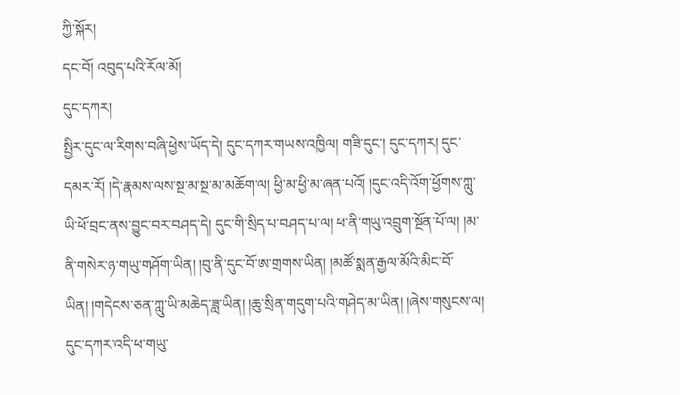ཀྱི་སྐོར།
དང་བོ། འབུད་པའི་རོལ་མོ།
དུང་དཀར།
སྤྱིར་དུང་ལ་རིགས་བཞི་ཕྱེས་ཡོད་དེ། དུང་དཀར་གཡས་འཁྱིལ། གཟི་དུང་། དུང་དཀར། དུང་དམར་རོ། །དེ་རྣམས་ལས་སྔ་མ་སྔ་མ་མཆོག་ལ། ཕྱི་མ་ཕྱི་མ་ཞན་པའོ། །དུང་འདི་འོག་ཕྱོགས་ཀླུ་ཡི་ཕོ་བྲང་ནས་བྱུང་བར་བཤད་དེ། དུང་གི་སྲིད་པ་བཤད་པ་ལ། ཕ་ནི་གཡུ་འབྲུག་སྔོན་པོ་ལ། །མ་ནི་གསེར་ཉ་གཡུ་གཤོག་ཡིན། །བུ་ནི་དུང་བོ་ཨ་གྲགས་ཡིན། །མཚོ་སྨན་རྒྱལ་མོའི་མིང་བོ་ཡིན། །གདེངས་ཅན་ཀླུ་ཡི་མཆེད་ཟླ་ཡིན། །ཆུ་སྲིན་གདུག་པའི་གཤེད་མ་ཡིན། །ཞེས་གསུངས་ལ། དུང་དཀར་འདི་ཕ་གཡུ་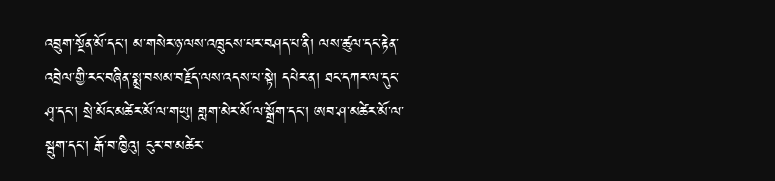འབྲུག་སྔོན་མོ་དང་། མ་གསེར་ཉ་ལས་འཁྲུངས་པར་བཤད་པ་ནི། ལས་ཚུལ་དང་རྟེན་འབྲེལ་གྱི་རང་བཞིན་སྨྲ་བསམ་བརྗོད་ལས་འདས་པ་སྟེ། དཔེར་ན། ཐང་དཀར་ལ་དུང་ཤྭ་དང་། སྲེ་མོང་མཚེར་མོ་ལ་གཡུ། གླག་མེར་མོ་ལ་སྒྲོག་དང་། ཨབ་ཤ་མཚེར་མོ་ལ་སྦུག་དང་། རྒོ་བ་ཁྱིའུ། ངུར་བ་མཚེར་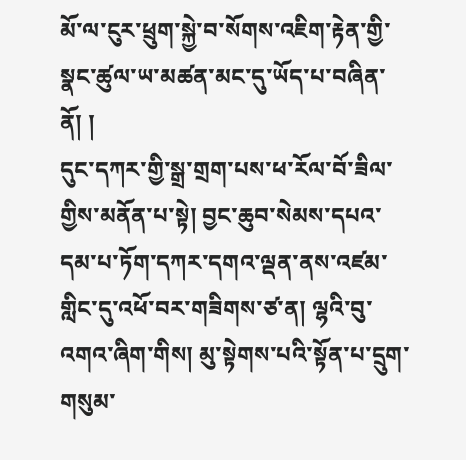མོ་ལ་ངུར་ཕྲུག་སྐྱེ་བ་སོགས་འཇིག་རྟེན་གྱི་སྣང་ཚུལ་ཡ་མཚན་མང་དུ་ཡོད་པ་བཞིན་ནོ། །
དུང་དཀར་གྱི་སྒྲ་གྲག་པས་ཕ་རོལ་བོ་ཟིལ་གྱིས་མནོན་པ་སྟེ། བྱང་ཆུབ་སེམས་དཔའ་དམ་པ་ཏོག་དཀར་དགའ་ལྡན་ནས་འཛམ་གླིང་དུ་འཕོ་བར་གཟིགས་ཙ་ན། ལྷའི་བུ་འགའ་ཞིག་གིས། མུ་སྟེགས་པའི་སྟོན་པ་དྲུག་གསུམ་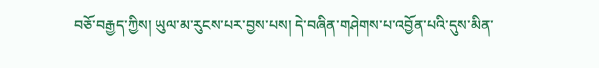བཅོ་བརྒྱད་ཀྱིས། ཡུལ་མ་རུངས་པར་བྱས་པས། དེ་བཞིན་གཤེགས་པ་འབྱོན་པའི་དུས་མིན་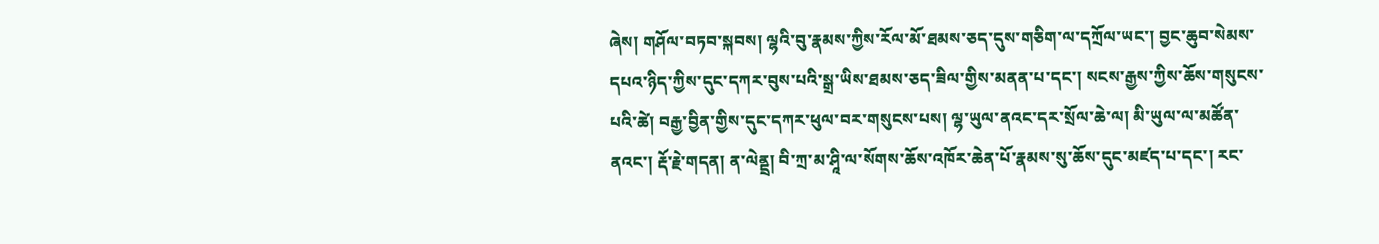ཞེས། གཤོལ་བཏབ་སྐབས། ལྷའི་བུ་རྣམས་ཀྱིས་རོལ་མོ་ཐམས་ཅད་དུས་གཅིག་ལ་དཀྲོལ་ཡང་། བྱང་ཆུབ་སེམས་དཔའ་ཉིད་ཀྱིས་དུང་དཀར་བུས་པའི་སྒྲ་ཡིས་ཐམས་ཅད་ཟིལ་གྱིས་མནན་པ་དང་། སངས་རྒྱས་ཀྱིས་ཆོས་གསུངས་པའི་ཚེ། བརྒྱ་བྱིན་གྱིས་དུང་དཀར་ཕུལ་བར་གསུངས་པས། ལྷ་ཡུལ་ནའང་དར་སྲོལ་ཆེ་ལ། མི་ཡུལ་ལ་མཚོན་ནའང་། རྡོ་རྗེ་གདན། ན་ལེནྡྲ། བི་ཀྲ་མ་ཤཱི་ལ་སོགས་ཆོས་འཁོར་ཆེན་པོ་རྣམས་སུ་ཆོས་དུང་མཛད་པ་དང་། རང་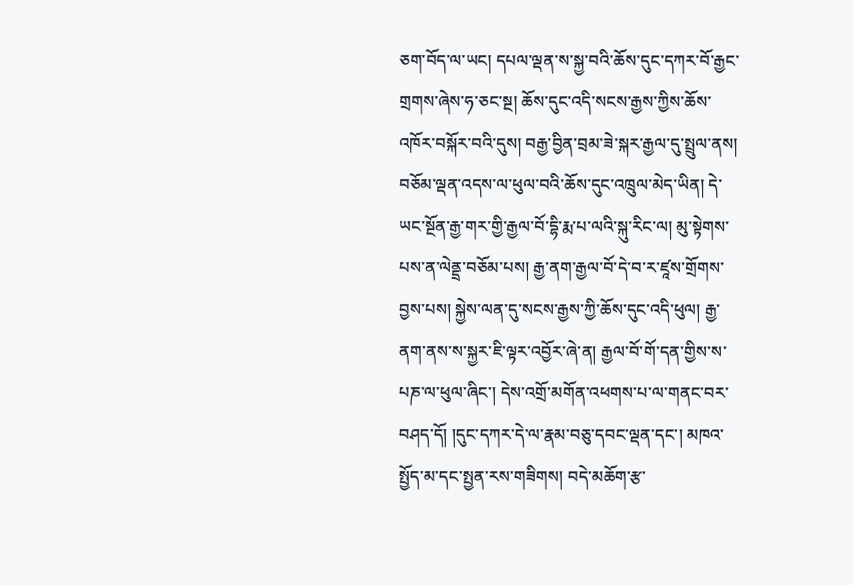ཅག་བོད་ལ་ཡང། དཔལ་ལྡན་ས་སྐྱ་བའི་ཆོས་དུང་དཀར་བོ་རྒྱང་གྲགས་ཞེས་ཧ་ཅང་སྔ། ཆོས་དུང་འདི་སངས་རྒྱས་ཀྱིས་ཆོས་འཁོར་བསྐོར་བའི་དུས། བརྒྱ་བྱིན་བྲམ་ཟེ་སྐར་རྒྱལ་དུ་སྤྲུལ་ནས། བཅོམ་ལྡན་འདས་ལ་ཕུལ་བའི་ཆོས་དུང་འཁྲུལ་མེད་ཡིན། དེ་ཡང་སྔོན་རྒྱ་གར་གྱི་རྒྱལ་བོ་དྷི་རྨ་པ་ལའི་སྐུ་རིང་ལ། མུ་སྟེགས་པས་ན་ལེནྡྲ་བཅོམ་པས། རྒྱ་ནག་རྒྱལ་བོ་དེ་བ་ར་ཛཱས་གྲོགས་བྱས་པས། སྐྱེས་ལན་དུ་སངས་རྒྱས་ཀྱི་ཆོས་དུང་འདི་ཕུལ། རྒྱ་ནག་ནས་ས་སྐྱར་ཇི་ལྟར་འབྱོར་ཞེ་ན། རྒྱལ་བོ་གོ་དན་གྱིས་ས་པཎ་ལ་ཕུལ་ཞིང་། དེས་འགྲོ་མགོན་འཕགས་པ་ལ་གནང་བར་བཤད་དོ། །དུང་དཀར་དེ་ལ་རྣམ་བཅུ་དབང་ལྡན་དང་། མཁའ་སྤྱོད་མ་དང་སྤྱན་རས་གཟིགས། བདེ་མཆོག་རྩ་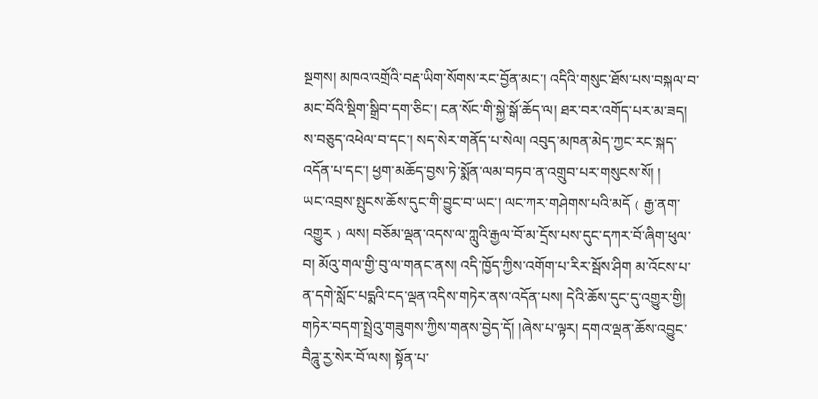སྔགས། མཁའ་འགྲོའི་བརྡ་ཡིག་སོགས་རང་བྱོན་མང་། འདིའི་གསུང་ཐོས་པས་བསྐལ་བ་མང་བོའི་སྡིག་སྒྲིབ་དག་ཅིང་། ངན་སོང་གི་སྐྱེ་སྒོ་ཆོད་ལ། ཐར་བར་འགོད་པར་མ་ཟད། ས་བཅུད་འཕེལ་བ་དང་། སད་སེར་གནོད་པ་སེལ། འབུད་མཁན་མེད་ཀྱང་རང་སྐད་འདོན་པ་དང་། ཕྱག་མཆོད་བྱས་ཏེ་སྨོན་ལམ་བཏབ་ན་འགྲུབ་པར་གསུངས་སོ། །
ཡང་འབྲས་སྤུངས་ཆོས་དུང་གི་བྱུང་བ་ཡང་། ལང་ཀར་གཤེགས་པའི་མདོ﹙རྒྱ་ནག་འགྱུར﹚ལས། བཅོམ་ལྡན་འདས་ལ་ཀླུའི་རྒྱལ་བོ་མ་དྲོས་པས་དུང་དཀར་བོ་ཞིག་ཕུལ་བ། མོའུ་གལ་གྱི་བུ་ལ་གནང་ནས། འདི་ཁྱོད་ཀྱིས་འགོག་པ་རིར་སྦོས་ཤིག མ་འོངས་པ་ན་དགེ་སློང་པདྨའི་ངད་ལྡན་འདིས་གཏེར་ནས་འདོན་པས། དེའི་ཆོས་དུང་དུ་འགྱུར་གྱི། གཏེར་བདག་སྤྲེའུ་གཟུགས་ཀྱིས་གནས་བྱེད་དོ། །ཞེས་པ་ལྟར། དགའ་ལྡན་ཆོས་འབྱུང་བཻཌཱུ་རྱ་སེར་བོ་ལས། སྟོན་པ་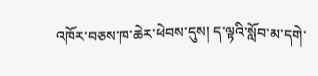འཁོར་བཅས་ཁ་ཆེར་ཕེབས་དུས། ད་ལྟའི་སློབ་མ་དགེ་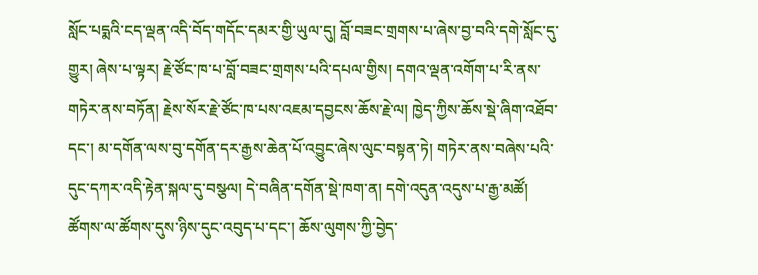སློང་པདྨའི་ངད་ལྡན་འདི་བོད་གདོང་དམར་གྱི་ཡུལ་དུ། བློ་བཟང་གྲགས་པ་ཞེས་བྱ་བའི་དགེ་སློང་དུ་གྱུར། ཞེས་པ་ལྟར། རྗེ་ཙོང་ཁ་པ་བློ་བཟང་གྲགས་པའི་དཔལ་གྱིས། དགའ་ལྡན་འགོག་པ་རི་ནས་གཏེར་ནས་བཏོན། རྗེས་སོར་རྗེ་ཙོང་ཁ་པས་འཇམ་དབྱངས་ཆོས་རྗེ་ལ། ཁྱེད་ཀྱིས་ཆོས་སྡེ་ཞིག་འཐོབ་དང་། མ་དགོན་ལས་བུ་དགོན་དར་རྒྱས་ཆེན་པོ་འབྱུང་ཞེས་ལུང་བསྟན་ཏེ། གཏེར་ནས་བཞེས་པའི་དུང་དཀར་འདི་རྟེན་སྐལ་དུ་བསྩལ། དེ་བཞིན་དགོན་སྡེ་ཁག་ན། དགེ་འདུན་འདུས་པ་རྒྱ་མཚོ། ཚོགས་ལ་ཚོགས་དུས་ཉིས་དུང་འབུད་པ་དང་། ཆོས་ལུགས་ཀྱི་བྱེད་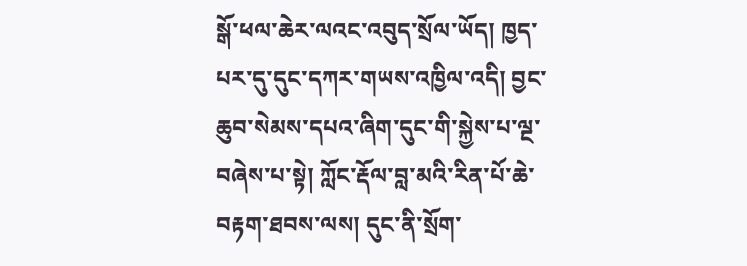སྒོ་ཕལ་ཆེར་ལའང་འབུད་སྲོལ་ཡོད། ཁྱད་པར་དུ་དུང་དཀར་གཡས་འཁྱིལ་འདི། བྱང་ཆུབ་སེམས་དཔའ་ཞིག་དུང་གི་སྐྱེས་པ་ལྔ་བཞེས་པ་སྟེ། ཀློང་རྡོལ་བླ་མའི་རིན་པོ་ཆེ་བརྟག་ཐབས་ལས། དུང་ནི་སྲོག་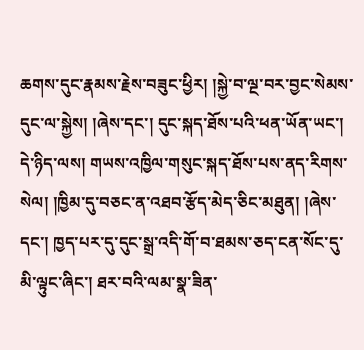ཆགས་དུང་རྣམས་རྗེས་བཟུང་ཕྱིར། །སྐྱེ་བ་ལྔ་བར་བྱང་སེམས་དུང་ལ་སྐྱེས། །ཞེས་དང་། དུང་སྐད་ཐོས་པའི་ཕན་ཡོན་ཡང་། དེ་ཉིད་ལས། གཡས་འཁྱིལ་གསུང་སྐད་ཐོས་པས་ནད་རིགས་སེལ། །ཁྱིམ་དུ་བཅང་ན་འཐབ་རྩོད་མེད་ཅིང་མཐུན། །ཞེས་དང་། ཁྱད་པར་དུ་དུང་སྒྲ་འདི་གོ་བ་ཐམས་ཅད་ངན་སོང་དུ་མི་ལྟུང་ཞིང་། ཐར་བའི་ལམ་སྣ་ཟིན་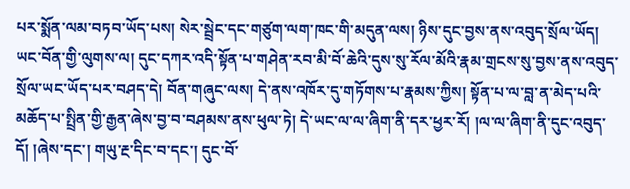པར་སྨོན་ལམ་བཏབ་ཡོད་པས། སེར་སྦྲེང་དང་གཙུག་ལག་ཁང་གི་མདུན་ལས། ཉིས་དུང་བྱས་ནས་འབུད་སྲོལ་ཡོད།
ཡང་བོན་གྱི་ལུགས་ལ། དུང་དཀར་འདི་སྟོན་པ་གཤེན་རབ་མི་བོ་ཆེའི་དུས་སུ་རོལ་མོའི་རྣམ་གྲངས་སུ་བྱས་ནས་འབུད་སྲོལ་ཡང་ཡོད་པར་བཤད་དེ། བོན་གཞུང་ལས། དེ་ནས་འཁོར་དུ་གཏོགས་པ་རྣམས་ཀྱིས། སྟོན་པ་ལ་བླ་ན་མེད་པའི་མཆོད་པ་སྤྲིན་གྱི་རྒྱན་ཞེས་བྱ་བ་བཤམས་ནས་ཕུལ་ཏེ། དེ་ཡང་ལ་ལ་ཞིག་ནི་དར་ཕྱར་རོ། །ལ་ལ་ཞིག་ནི་དུང་འབུད་དོ། །ཞེས་དང་། གཡུ་རྔ་དིང་བ་དང་། དུང་བོ་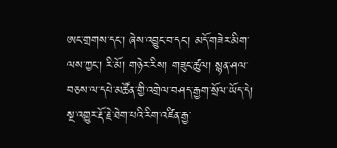ཨང་གྲགས་དང་། ཞེས་འབྱུང་བ་དང་། མདོ་གཟེར་མིག་ལས་ཀྱང་། རི་མོ། གཉེར་རིས། གཟུང་ཚུལ། སྙན་ཤལ་བཅས་ལ་དཔེ་མཚོན་གྱི་འགྲེལ་བཤད་རྒྱག་སྲོལ་ཡོད་དེ། སྔ་འགྱུར་རྡོ་རྗེ་ཐེག་པའི་རིག་འཛིན་རྒྱ་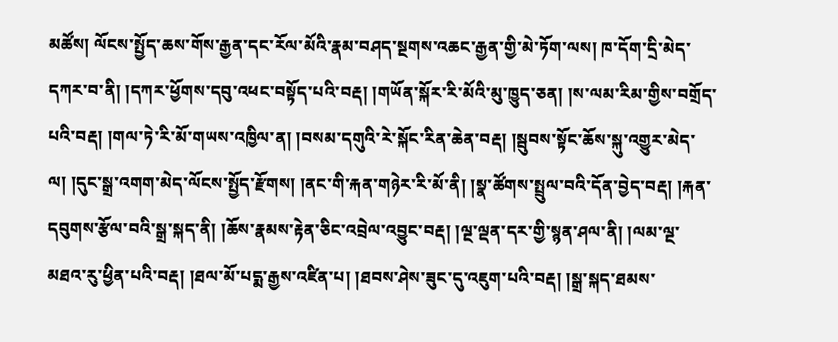མཚོས། ལོངས་སྤྱོད་ཆས་གོས་རྒྱན་དང་རོལ་མོའི་རྣམ་བཤད་སྔགས་འཆང་རྒྱན་གྱི་མེ་ཏོག་ལས། ཁ་དོག་དྲི་མེད་དཀར་བ་ནི། །དཀར་ཕྱོགས་དབུ་འཕང་བསྟོད་པའི་བརྡ། །གཡོན་སྐོར་རི་མོའི་མུ་ཁྱུད་ཅན། །ས་ལམ་རིམ་གྱིས་བགྲོད་པའི་བརྡ། །གལ་ཏེ་རི་མོ་གཡས་འཁྱིལ་ན། །བསམ་དགུའི་རེ་སྐོང་རིན་ཆེན་བརྡ། །སྦུབས་སྟོང་ཆོས་སྐུ་འགྱུར་མེད་ལ། །དུང་སྒྲ་འགག་མེད་ལོངས་སྤྱོད་རྫོགས། །ནང་གི་རྐན་གཉེར་རི་མོ་ནི། །སྣ་ཚོགས་སྤྲུལ་བའི་དོན་བྱེད་བརྡ། །རྐན་དབུགས་རྩོལ་བའི་སྒྲ་སྐད་ནི། །ཆོས་རྣམས་རྟེན་ཅིང་འབྲེལ་འབྱུང་བརྡ། །ལྔ་ལྡན་དར་གྱི་སྙན་ཤལ་ནི། །ལམ་ལྔ་མཐའ་རུ་ཕྱིན་པའི་བརྡ། །ཐལ་མོ་པདྨ་རྒྱས་འཛིན་པ། །ཐབས་ཤེས་ཟུང་དུ་འཇུག་པའི་བརྡ། །སྒྲ་སྐད་ཐམས་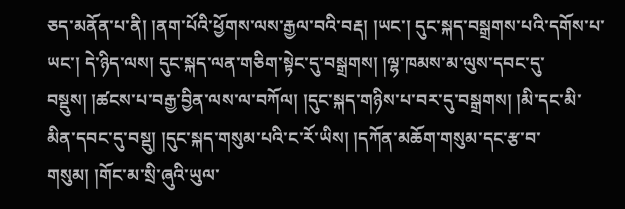ཅད་མནོན་པ་ནི། །ནག་པོའི་ཕྱོགས་ལས་རྒྱལ་བའི་བརྡ། །ཡང་། དུང་སྐད་བསྒྲགས་པའི་དགོས་པ་ཡང་། དེ་ཉིད་ལས། དུང་སྐད་ལན་གཅིག་སྟེང་དུ་བསྒྲགས། །ལྷ་ཁམས་མ་ལུས་དབང་དུ་བསྡུས། །ཚངས་པ་བརྒྱ་བྱིན་ལས་ལ་བཀོལ། །དུང་སྐད་གཉིས་པ་བར་དུ་བསྒྲགས། །མི་དང་མི་མིན་དབང་དུ་བསྡུ། །དུང་སྐད་གསུམ་པའི་ང་རོ་ཡིས། །དཀོན་མཆོག་གསུམ་དང་རྩ་བ་གསུམ། །གོང་མ་སྲི་ཞུའི་ཡུལ་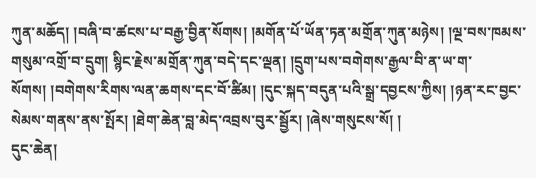ཀུན་མཆོད། །བཞི་བ་ཚངས་པ་བརྒྱ་བྱིན་སོགས། །མགོན་པོ་ཡོན་ཏན་མགྲོན་ཀུན་མཉེས། །ལྔ་བས་ཁམས་གསུམ་འགྲོ་བ་དྲུག། སྙིང་རྗེས་མགྲོན་ཀུན་བདེ་དང་ལྡན། །དྲུག་པས་བགེགས་རྒྱལ་བི་ན་ཡ་ག་སོགས། །བགེགས་རིགས་ལན་ཆགས་དང་བོ་ཚིམ། །དུང་སྐད་བདུན་པའི་སྒྲ་དབྱངས་ཀྱིས། །ཉན་རང་བྱང་སེམས་གནས་ནས་སྤོར། །ཐེག་ཆེན་བླ་མེད་འབྲས་བུར་སྦྱོར། །ཞེས་གསུངས་སོ། །
དུང་ཆེན།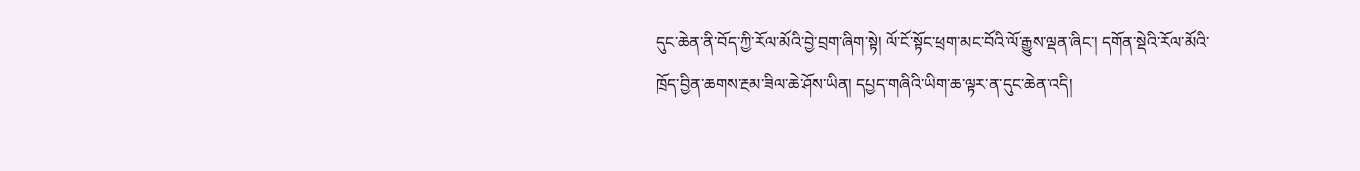དུང་ཆེན་ནི་བོད་ཀྱི་རོལ་མོའི་བྱེ་བྲག་ཞིག་སྟེ། ལོ་ངོ་སྟོང་ཕྲག་མང་བོའི་ལོ་རྒྱུས་ལྡན་ཞིང་། དགོན་སྡེའི་རོལ་མོའི་ཁྲོད་བྱིན་ཆགས་རྔམ་ཟིལ་ཆེ་ཤོས་ཡིན། དཔྱད་གཞིའི་ཡིག་ཆ་ལྟར་ན་དུང་ཆེན་འདི།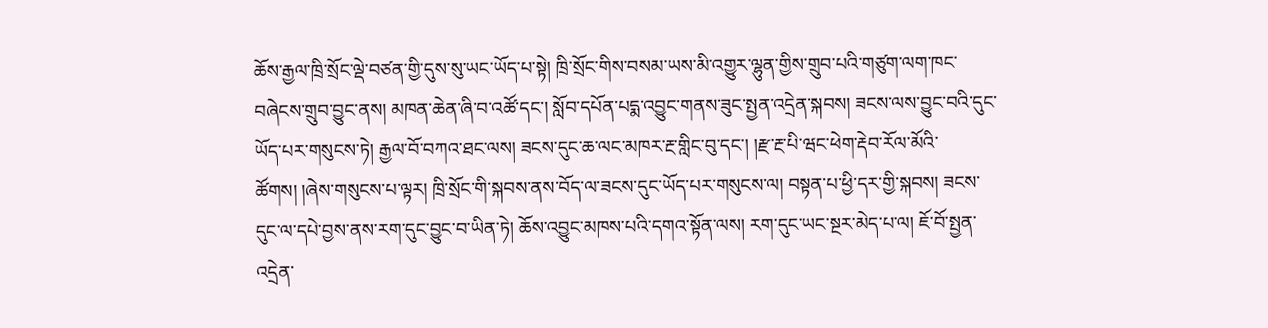ཆོས་རྒྱལ་ཁྲི་སྲོང་ལྡེ་བཙན་གྱི་དུས་སུ་ཡང་ཡོད་པ་སྟེ། ཁྲི་སྲོང་གིས་བསམ་ཡས་མི་འགྱུར་ལྷུན་གྱིས་གྲུབ་པའི་གཙུག་ལག་ཁང་བཞེངས་གྲུབ་བྱུང་ནས། མཁན་ཆེན་ཞི་བ་འཚོ་དང་། སློབ་དཔོན་པདྨ་འབྱུང་གནས་ཟུང་སྤྱན་འདྲེན་སྐབས། ཟངས་ལས་བྱུང་བའི་དུང་ཡོད་པར་གསུངས་ཏེ། རྒྱལ་བོ་བཀའ་ཐང་ལས། ཟངས་དུང་ཆ་ལང་མཁར་རྔ་གླིང་བུ་དང་། །རྫ་རྔ་པི་ཝང་ཕེག་རྡེབ་རོལ་མོའི་ཚོགས། །ཞེས་གསུངས་པ་ལྟར། ཁྲི་སྲོང་གི་སྐབས་ནས་བོད་ལ་ཟངས་དུང་ཡོད་པར་གསུངས་ལ། བསྟན་པ་ཕྱི་དར་གྱི་སྐབས། ཟངས་དུང་ལ་དཔེ་བྱས་ནས་རག་དུང་བྱུང་བ་ཡིན་ཏེ། ཆོས་འབྱུང་མཁས་པའི་དགའ་སྟོན་ལས། རག་དུང་ཡང་སྔར་མེད་པ་ལ། ཇོ་བོ་སྤྱན་འདྲེན་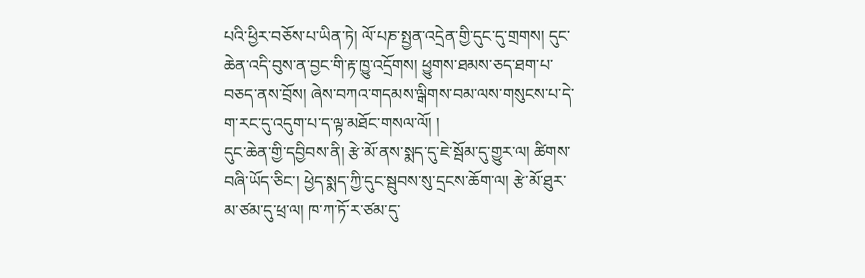པའི་ཕྱིར་བཅོས་པ་ཡིན་ཏེ། ལོ་པཎ་སྤྱན་འདྲེན་གྱི་དུང་དུ་གྲགས། དུང་ཆེན་འདི་བུས་ན་བྱང་གི་རྟ་ཁྱུ་འདྲོགས། ཕྱུགས་ཐམས་ཅད་ཐག་པ་བཅད་ནས་བྲོས། ཞེས་བཀའ་གདམས་ལྒིགས་བམ་ལས་གསུངས་པ་དེ་ག་རང་དུ་འདུག་པ་ད་ལྟ་མཐོང་གསལ་ལོ། །
དུང་ཆེན་གྱི་དབྱིབས་ནི། རྩེ་མོ་ནས་སྨད་དུ་ཇེ་སྦོམ་དུ་གྱུར་ལ། ཚིགས་བཞི་ཡོད་ཅིང་། ཕྱེད་སྨད་ཀྱི་དུང་སྦུབས་སུ་དྲངས་ཆོག་ལ། རྩེ་མོ་ཐུར་མ་ཙམ་དུ་ཕྲ་ལ། ཁ་ཀ་ཏོ་ར་ཙམ་དུ་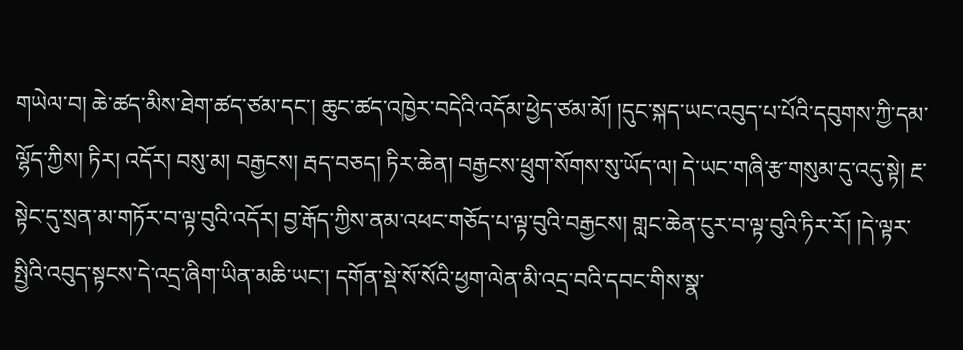གཡེལ་བ། ཆེ་ཚད་མིས་ཐེག་ཚད་ཙམ་དང་། ཆུང་ཚད་འཁྱེར་བདེའི་འདོམ་ཕྱེད་ཙམ་མོ། །དུང་སྐད་ཡང་འབུད་པ་པོའི་དབུགས་ཀྱི་དམ་ལྷོད་ཀྱིས། ཏིར། འདོར། བསུ་མ། བརྒྱངས། རྦད་བཅད། ཏིར་ཆེན། བརྒྱངས་ཕྲུག་སོགས་སུ་ཡོད་ལ། དེ་ཡང་གཞི་རྩ་གསུམ་དུ་འདུ་སྟེ། རྔ་སྟེང་དུ་སྲན་མ་གཏོར་བ་ལྟ་བུའི་འདོར། བྱ་རྒོད་ཀྱིས་ནམ་འཕང་གཅོད་པ་ལྟ་བུའི་བརྒྱངས། གླང་ཆེན་ངུར་བ་ལྟ་བུའི་ཏིར་རོ། །དེ་ལྟར་སྤྱིའི་འབུད་སྟངས་དེ་འདྲ་ཞིག་ཡིན་མཆི་ཡང་། དགོན་སྡེ་སོ་སོའི་ཕྱག་ལེན་མི་འདྲ་བའི་དབང་གིས་སྣ་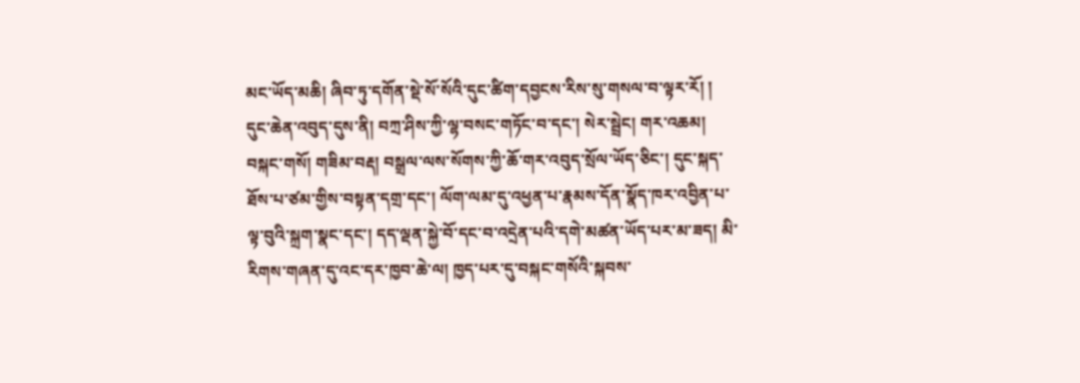མང་ཡོད་མཆི། ཞིབ་ཏུ་དགོན་སྡེ་སོ་སོའི་དུང་ཚིག་དབྱངས་རིས་སུ་གསལ་བ་ལྟར་རོ། །
དུང་ཆེན་འབུད་དུས་ནི། བཀྲ་ཤིས་ཀྱི་ལྷ་བསང་གཏོང་བ་དང་། སེར་སྦྲེང། གར་འཆམ། བསྐང་གསོ། གཟིམ་བརྡ། བསྒྲལ་ལས་སོགས་ཀྱི་ཆོ་གར་འབུད་སྲོལ་ཡོད་ཅིང་། དུང་སྐད་ཐོས་པ་ཙམ་གྱིས་བསྟན་དགྲ་དང་། ལོག་ལམ་དུ་འཕྱན་པ་རྣམས་དོན་སྣོད་ཁར་འབྱིན་པ་ལྟ་བུའི་སྐྲག་སྣང་དང་། དད་ལྡན་སྐྱེ་བོ་དང་བ་འདྲེན་པའི་དགེ་མཚན་ཡོད་པར་མ་ཟད། མི་རིགས་གཞན་དུ་འང་དར་ཁྱབ་ཆེ་ལ། ཁྱད་པར་དུ་བསྐང་གསོའི་སྐབས་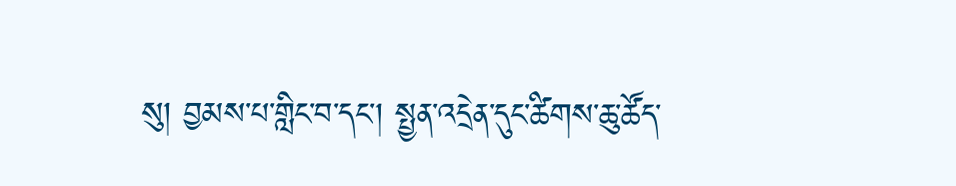སུ། བྱམས་པ་གླིང་བ་དང་། སྤྱན་འདྲེན་དུང་ཚིགས་ཆུ་ཚོད་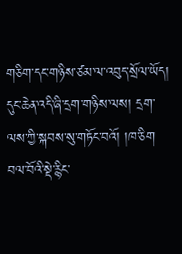གཅིག་དང་གཉིས་ཙམ་ལ་འབུད་སྲོལ་ཡོད། དུང་ཆེན་འདི་ཞི་དྲག་གཉིས་ལས། དྲག་ལས་ཀྱི་སྐབས་སུ་གཏོང་བའོ། །ཁ་ཅིག བལ་བོའི་སྡེ་རྙིང་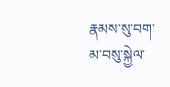རྣམས་སུ་བག་མ་བསུ་སྐྱེལ་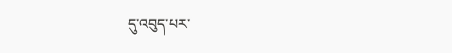དུ་འབུད་པར་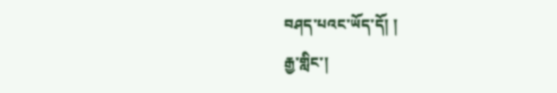བཤད་པའང་ཡོད་དོ། །
རྒྱ་གླིང་།